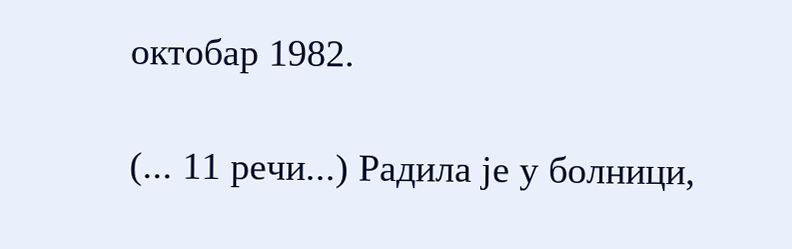октобар 1982.

(... 11 речи...) Радила је у болници,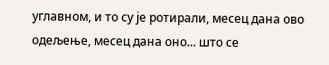углавном, и то су је ротирали, месец дана ово одељење, месец дана оно... што се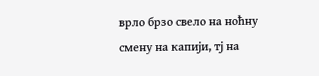врло брзо свело на ноћну смену на капији, тј на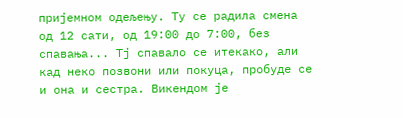пријемном одељењу. Ту се радила смена од 12 сати, од 19:00 до 7:00, без спавања... Тј спавало се итекако, али кад неко позвони или покуца, пробуде се и она и сестра. Викендом је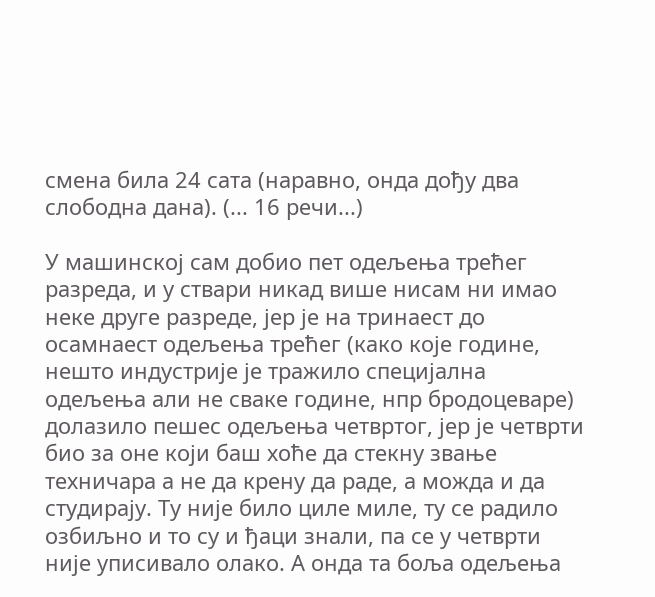смена била 24 сата (наравно, онда дођу два слободна дана). (... 16 речи...)

У машинској сам добио пет одељења трећег разреда, и у ствари никад више нисам ни имао неке друге разреде, јер је на тринаест до осамнаест одељења трећег (како које године, нешто индустрије је тражило специјална одељења али не сваке године, нпр бродоцеваре) долазило пешес одељења четвртог, јер је четврти био за оне који баш хоће да стекну звање техничара а не да крену да раде, а можда и да студирају. Ту није било циле миле, ту се радило озбиљно и то су и ђаци знали, па се у четврти није уписивало олако. А онда та боља одељења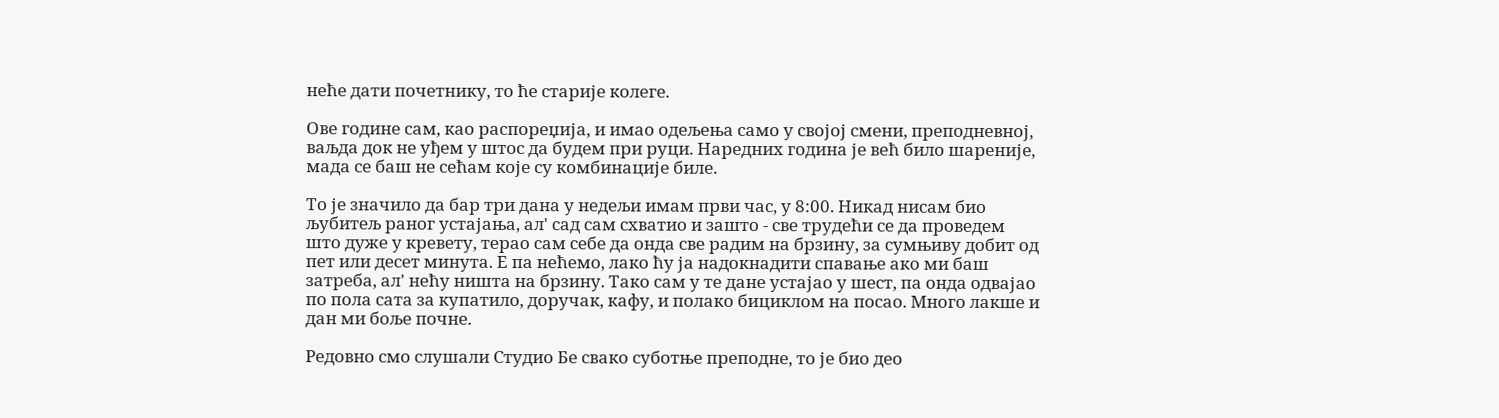неће дати почетнику, то ће старије колеге.

Ове године сам, као распореџија, и имао одељења само у својој смени, преподневној, ваљда док не уђем у штос да будем при руци. Наредних година је већ било шареније, мада се баш не сећам које су комбинације биле.

То је значило да бар три дана у недељи имам први час, у 8:00. Никад нисам био љубитељ раног устајања, ал' сад сам схватио и зашто - све трудећи се да проведем што дуже у кревету, терао сам себе да онда све радим на брзину, за сумњиву добит од пет или десет минута. Е па нећемо, лако ћу ја надокнадити спавање ако ми баш затреба, ал' нећу ништа на брзину. Тако сам у те дане устајао у шест, па онда одвајао по пола сата за купатило, доручак, кафу, и полако бициклом на посао. Много лакше и дан ми боље почне.

Редовно смо слушали Студио Бе свако суботње преподне, то је био део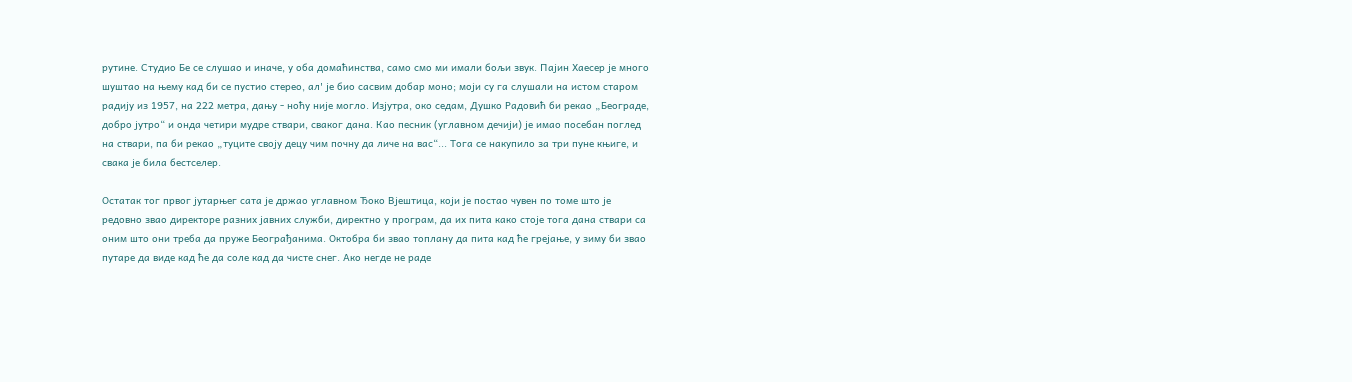рутине. Студио Бе се слушао и иначе, у оба домаћинства, само смо ми имали бољи звук. Пајин Хаесер је много шуштао на њему кад би се пустио стерео, ал' је био сасвим добар моно; моји су га слушали на истом старом радију из 1957, на 222 метра, дању - ноћу није могло. Изјутра, око седам, Душко Радовић би рекао „Београде, добро јутро“ и онда четири мудре ствари, сваког дана. Као песник (углавном дечији) је имао посебан поглед на ствари, па би рекао „туците своју децу чим почну да личе на вас“... Тога се накупило за три пуне књиге, и свака је била бестселер.

Остатак тог првог јутарњег сата је држао углавном Ђоко Вјештица, који је постао чувен по томе што је редовно звао директоре разних јавних служби, директно у програм, да их пита како стоје тога дана ствари са оним што они треба да пруже Београђанима. Октобра би звао топлану да пита кад ће грејање, у зиму би звао путаре да виде кад ће да соле кад да чисте снег. Ако негде не раде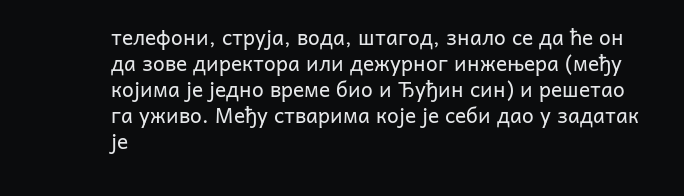телефони, струја, вода, штагод, знало се да ће он да зове директора или дежурног инжењера (међу којима је једно време био и Ђуђин син) и решетао га уживо. Међу стварима које је себи дао у задатак је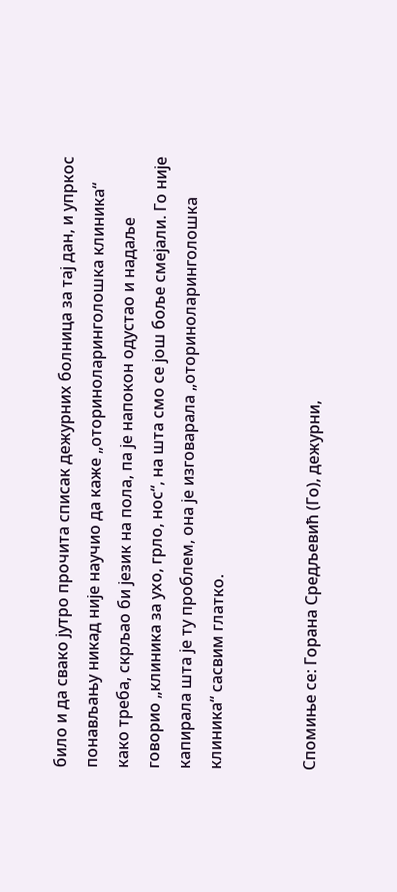било и да свако јутро прочита списак дежурних болница за тај дан, и упркос понављању никад није научио да каже „оториноларинголошка клиника“ како треба, скрљао би језик на пола, па је напокон одустао и надаље говорио „клиника за ухо, грло, нос“, на шта смо се још боље смејали. Го није капирала шта је ту проблем, она је изговарала „оториноларинголошка клиника“ сасвим глатко.


Спомиње се: Горана Средљевић (Го), дежурни,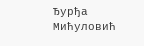Ђурђа Мићуловић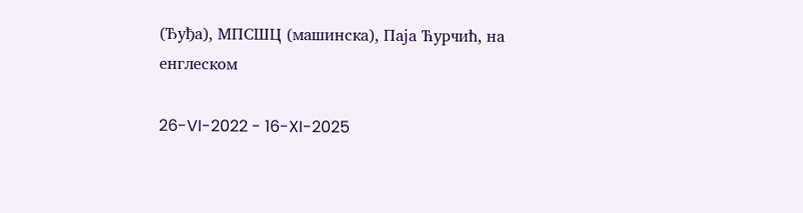(Ђуђа), МПСШЦ (машинска), Паја Ћурчић, на енглеском

26-VI-2022 - 16-XI-2025